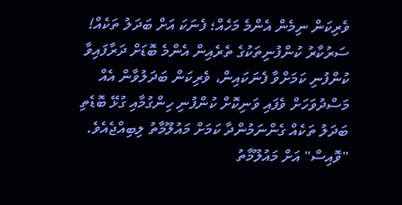ވެރިކަން ނިމެން އެންމެ މަހެއް؛ ފެނަކަ އަށް ބަދަލު ތަކެއް!
ސަރުކާރު ކުންފުނިތަކުގެ ތެރެއިން އެންމެ ބޮޑަށް ދަރާފައިވާ ކުންފުނި ކަމަށްވާ ފެނަކައިން، ވެރިކަން ބަދަލުވާން އެއް މަސްދުވަހަށް ވެފައި ވަނިކޮށް ކުންފުނި ހިންގުމާއި ގުޅޭ ބޮޑެތި ބަދަލު ތަކެއް ގެންނަމުންދާ ކަމަށް މައުލޫމާތު ލިބިއްޖެއެވެ.
"ވޮއިސް" އަށް މައުލޫމާތު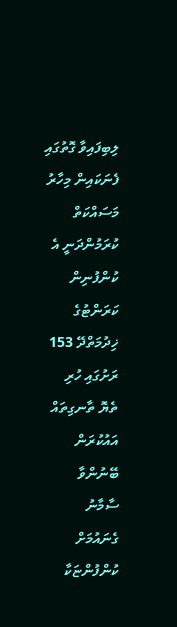ލިބިފައިވާ ގޮތުގައި ފެނަކައިން މިހާރު މަސައްކަތް ކުރަމުންދަނީ އެ ކުންފުނިން ކަރަންޓުގެ ޚިދުމަތްދޭ 153 ރަށުގައި ހުރި ތެޔޮ ތާނގިތައް އައުކުރަން ބޭނުންވާ ސާމާނު ގެނައުމަށް ކުންފުންޏަކާ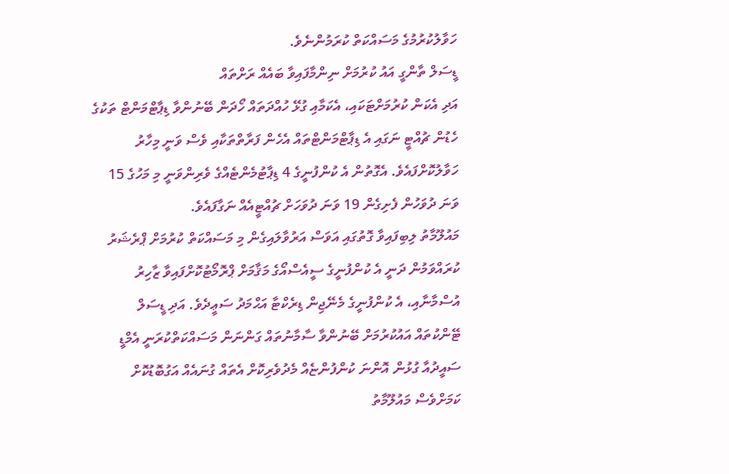ހަވާލުކުރުމުގެ މަސައްކަތް ކުރަމުންނެވެ.
ޑީސަލް ތާންގީ އައު ކުރުމަށް ނިންމާފައިވާ ބައެއް ރަށްތައް
އަދި އެކަން ކުރުމަށްޓަކައި، އެކަމާއި ގުޅޭ ހުއްދަތައް ހޯދަން ބޭނުންވާ ޑިޕާޓްމަންޓް ތަކުގެ ހެޑުން ޗުއްޓީ ނަގައި އެ ޑިޕާޓްމަންޓްތައް އެހެން ފަރާތްތަކާއި ވެސް ވަނީ މިހާރު ހަވާލުކޮށްފައެވެ. އެގޮތުން އެ ކުންފުނީގެ 4 ޑިޕާޓުމެންޓެއްގެ ވެރިންވަނީ މި މަހުގެ 15 ވަނަ ދުވަހުން ފެށިގެން 19 ވަނަ ދުވަހަށް ޗުއްޓީއެއް ނަގާފައެވެ.
މައުލޫމާތު ލިބިފައިވާ ގޮތުގައި އަވަސް އަރުވާލައިގެން މި މަސައްކަތް ކުރުމަށް ޕްރެޝަރު ކުރައްވަމުން ދަނީ އެ ކުންފުނީގެ ސީއެސްއޯގެ މަޤާމަށް ޕްރޮމޯޓުކޮށްފައިވާ ޒާހިރު އުސްމާނާއި، އެ ކުންފުނީގެ މެނޭޖިން ޑިރެކްޓާ އަޙްމަދު ސަޢީދެވެ. އަދި ޑީސަލް ޓޭންކުތައް އައުކުރުމަށް ބޭނުންވާ ސާމާނުތައް ގަންނަން މަސައްކަތްކުރަނީ އެމްޑީ ސައީދުއާ ގުޅުން އޮންނަ ކުންފުންޏެއް މެދުވެރިކޮށް އެތައް ގުނައެއް އަގުބޮޑުކޮށް ކަމަށްވެސް މައުލޫމާތު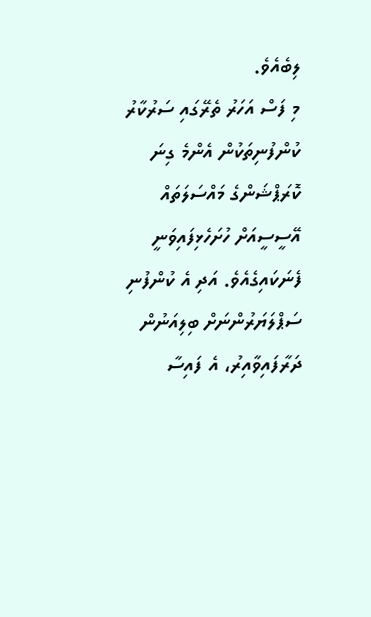ލިބެއެވެ.
މި ފަސް އަހަރު ތެރޭގައި ސަރުކާރު ކުންފުނިތަކުން އެންމެ ގިނަ ކޮރަޕްޝަންގެ މައްސަލަތައް އޭސީސީއަށް ހުށަހެޅިފައިވަނީ ފެނަކައިގެއެވެ. އަދި އެ ކުންފުނި ސަޕްލަޔަރުންނަށް ބިލިއަނުން ދަރާފައިވާއިރު، އެ ފައިސާ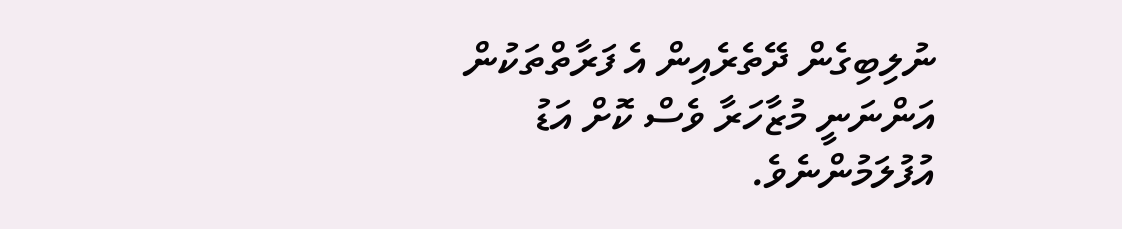ނުލިބިގެން ދޭތެރެއިން އެ ފަރާތްތަކުން އަންނަނީ މުޒާހަރާ ވެސް ކޮށް އަޑު އުފުލަމުންނެވެ.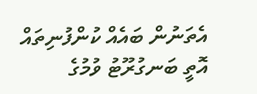އެތަނުން ބައެއް ކުންފުނިތައް އޮތީ ބަނގުރޫޓު ވުމުގެ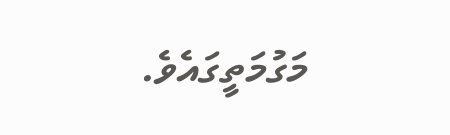މަގުމަތީގައެވެ.